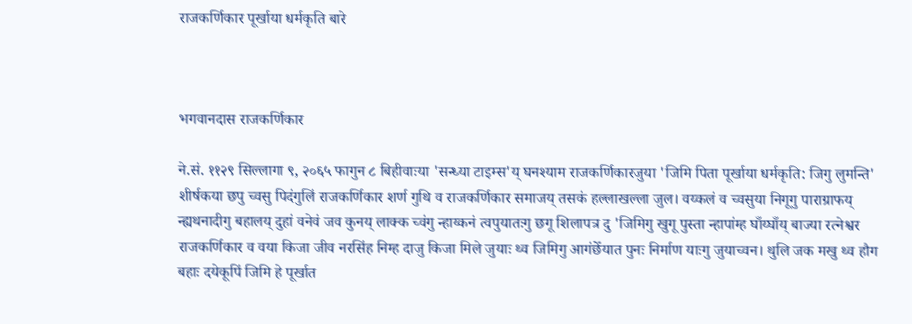राजकर्णिकार पूर्खाया धर्मकृति बारे



भगवानदास राजकर्णिकार

ने.सं. ११२९ सिल्लागा ९, २०६५ फागुन ८ बिहीवाःया 'सन्ध्या टाइम्स'य् घनश्याम राजकर्णिकारजुया 'जिमि पिता पूर्खाया धर्मकृति: जिगु लुमन्ति' शीर्षकया छपु च्वसु पिदंगुलिं राजकर्णिकार शर्ण गुथि व राजकर्णिकार समाजय् तसकं हल्लाखल्ला जुल। वय्कलं व च्वसुया निगूगु पाराग्राफय् न्ह्यथनादीगु बहालय् दुहां वनेवं जव कुनय् लाक्क च्वंगु न्हाय्कनं त्वपुयातःगु छगू शिलापत्र दु 'जिमिगु खुगू पुस्ता न्हापांम्ह घाँय्घाँय् बाज्या रत्नेश्वर राजकर्णिकार व वया किजा जीव नरसिंह निम्ह दाजु किजा मिले जुयाः थ्व जिमिगु आगंछेँयात पुनः निर्माण याःगु जुयाच्वन। थुलि जक मखु थ्व हौग बहाः दयेकूपिं जिमि हे पूर्खात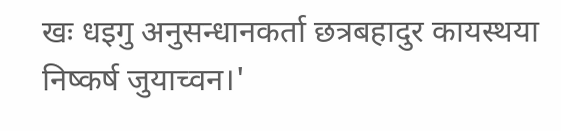खः धइगु अनुसन्धानकर्ता छत्रबहादुर कायस्थया निष्कर्ष जुयाच्वन।'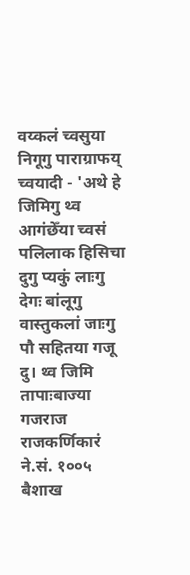वय्कलं च्वसुया निगूगु पाराग्राफय् च्वयादी - 'अथे हे जिमिगु थ्व आगंछेँया च्वसं पलिलाक हिसिचा दुगु प्यकुं लाःगु देगः बांलूगु वास्तुकलां जाःगु पौ सहितया गजू दु। थ्व जिमि तापाःबाज्या गजराज राजकर्णिकारं ने.सं. १००५ बैशाख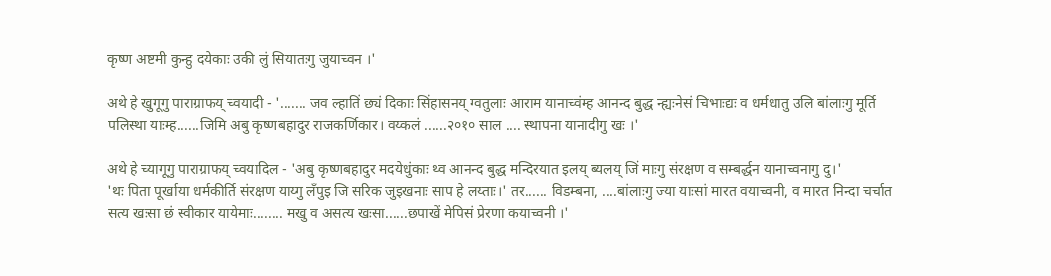कृष्ण अष्टमी कुन्हु दयेकाः उकी लुं सियातःगु जुयाच्वन ।'

अथे हे खुगूगु पाराग्राफय् च्वयादी - '....... जव ल्हातिं छ्यं दिकाः सिंहासनय् ग्वतुलाः आराम यानाच्वंम्ह आनन्द बुद्ध न्ह्यःनेसं चिभाःद्यः व धर्मधातु उलि बांलाःगु मूर्ति पलिस्था याःम्ह......जिमि अबु कृष्णबहादुर राजकर्णिकार। वय्कलं ......२०१० साल .... स्थापना यानादीगु खः ।'

अथे हे च्यागूगु पाराग्राफय् च्वयादिल - 'अबु कृष्णबहादुर मदयेधुंकाः थ्व आनन्द बुद्ध मन्दिरयात इलय् ब्यलय् जिं माःगु संरक्षण व सम्बर्द्धन यानाच्वनागु दु।'
'थः पिता पूर्खाया धर्मकीर्ति संरक्षण याय्गु लँपुइ जि सरिक जुइखनाः साप हे लय्ताः।' तर...... विडम्बना, ....बांलाःगु ज्या याःसां मारत वयाच्वनी, व मारत निन्दा चर्चात सत्य खःसा छं स्वीकार यायेमाः........ मखु व असत्य खःसा......छपाखें मेपिसं प्रेरणा कयाच्वनी ।'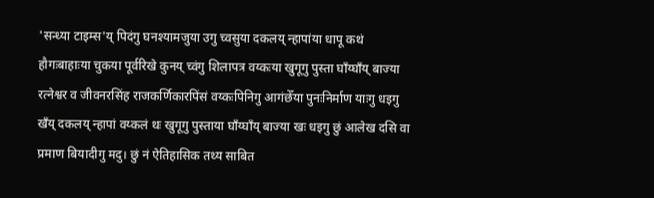'सन्ध्या टाइम्स'य् पिदंगु घनश्यामजुया उगु च्वसुया दकलय् न्हापांया धापू कथं हौगःबाहाःया चुकया पूर्वरिखे कुनय् च्वंगु शिलापत्र वय्कःया खुगूगु पुस्ता घाँय्घाँय् बाज्या रत्नेश्वर व जीवनरसिंह राजकर्णिकारपिंसं वय्कःपिनिगु आगंछेँया पुनःनिर्माण याःगु धइगु खँय् दकलय् न्हापां वय्कलं थः खुगूगु पुस्ताया घाँय्घाँय् बाज्या खः धइगु छुं आलेख दसि वा प्रमाण बियादीगु मदु। छुं नं ऐतिहासिक तथ्य साबित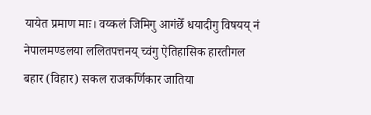यायेत प्रमाण माः। वय्कलं जिमिगु आगंछेँ धयादीगु विषयय् नं नेपालमण्डलया ललितपत्तनय् च्वंगु ऐतिहासिक हारतीगल बहार (विहार) सकल राजकर्णिकार जातिया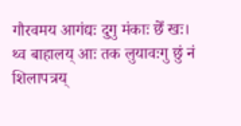गौरवमय आगंद्यः दुगु मंकाः छेँ खः। थ्व बाहालय् आः तक लुयावःगु छुं नं शिलापत्रय्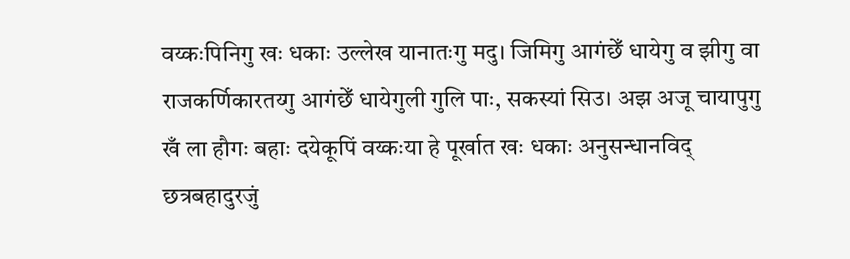वय्कःपिनिगु खः धकाः उल्लेख यानातःगु मदु। जिमिगु आगंछेँ धायेगु व झीगु वा राजकर्णिकारतय्गु आगंछेँ धायेगुली गुलि पाः, सकस्यां सिउ। अझ अजू चायापुगु खँ ला हौगः बहाः दयेकूपिं वय्कःया हे पूर्खात खः धकाः अनुसन्धानविद् छत्रबहादुरजुं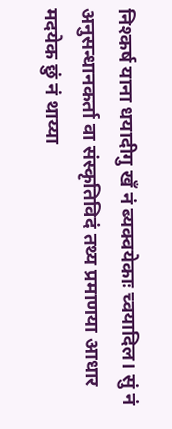निश्कर्ष याना धयादीगु खँ नं ब्यक्वयेकाः च्वयादिल। सुं नं अनुसन्धानकर्ता वा संस्कृतिविदं तथ्य प्रमाणया आधार मदयेक छुं नं थाय्या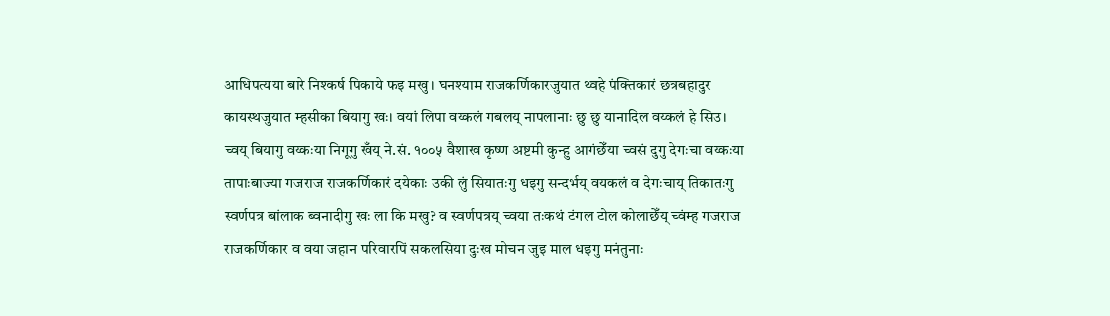आधिपत्यया बारे निश्कर्ष पिकाये फइ मखु। घनश्याम राजकर्णिकारजुयात थ्वहे पंक्तिकारं छत्रबहादुर कायस्थजुयात म्हसीका बियागु खः। वयां लिपा वय्कलं गबलय् नापलानाः छु छु यानादिल वय्कलं हे सिउ।
च्वय् बियागु वय्कःया निगूगु खँय् ने.सं. १००५ वैशाख कृष्ण अष्टमी कुन्हु आगंछेँया च्वसं दुगु देगःचा वय्कःया तापाःबाज्या गजराज राजकर्णिकारं दयेकाः उकी लुं सियातःगु धइगु सन्दर्भय् वयकलं व देगःचाय् तिकातःगु स्वर्णपत्र बांलाक ब्वनादीगु खः ला कि मखु? व स्वर्णपत्रय् च्वया तःकथं टंगल टोल कोलाछेँय् च्वंम्ह गजराज राजकर्णिकार व वया जहान परिवारपिं सकलसिया दुःख मोचन जुइ माल धइगु मनंतुनाः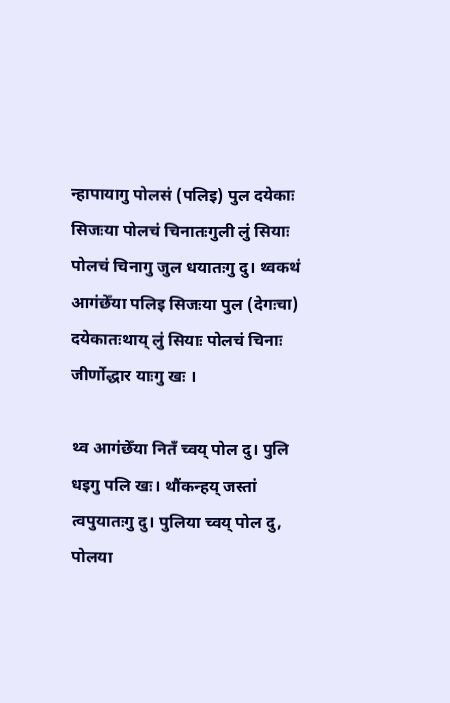न्हापायागु पोलसं (पलिइ) पुल दयेकाः सिजःया पोलचं चिनातःगुली लुं सियाः पोलचं चिनागु जुल धयातःगु दु। थ्वकथं आगंछेँया पलिइ सिजःया पुल (देगःचा) दयेकातःथाय् लुं सियाः पोलचं चिनाः जीर्णोद्धार याःगु खः ।

थ्व आगंछेँया नितँ च्वय् पोल दु। पुलि धइगु पलि खः। थौंकन्हय् जस्तां त्वपुयातःगु दु। पुलिया च्वय् पोल दु, पोलया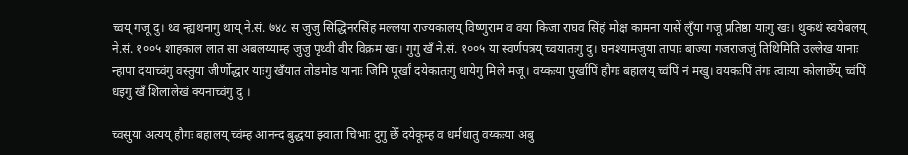च्वय् गजू दु। थ्व न्ह्यथनागु थाय् ने.सं. ७४८ स जुजु सिद्धिनरसिंह मल्लया राज्यकालय् विष्णुराम व वया किजा राघव सिंहं मोक्ष कामना यासें लुँया गजू प्रतिष्ठा याःगु खः। थुकथं स्वयेबलय् ने.सं. १००५ शाहकाल लात सा अबलय्याम्ह जुजु पृथ्वी वीर विक्रम खः। गुगु खँ ने.सं. १००५ या स्वर्णपत्रय् च्वयातःगु दु। घनश्यामजुया तापाः बाज्या गजराजजुं तिथिमिति उल्लेख यानाः न्हापा दयाच्वंगु वस्तुया जीर्णोद्धार याःगु खँयात तोडमोड यानाः जिमि पूर्खां दयेकातःगु धायेगु मिले मजू। वय्कःया पुर्खापिं हौगः बहालय् च्वंपिं नं मखु। वयकःपिं तंगः त्वाःया कोलाछेँय् च्वंपिं धइगु खँ शिलालेखं क्यनाच्वंगु दु ।

च्वसुया अत्यय् हौगः बहालय् च्वंम्ह आनन्द बुद्धया झ्वाता चिभाः दुगु छेँ दयेकूम्ह व धर्मधातु वय्कःया अबु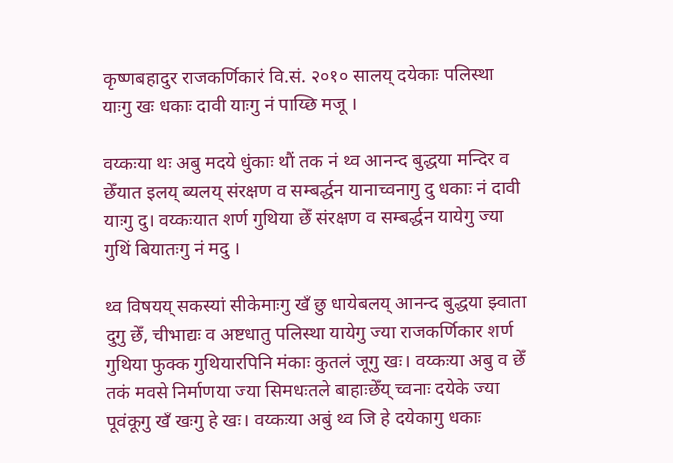कृष्णबहादुर राजकर्णिकारं वि.सं. २०१० सालय् दयेकाः पलिस्था याःगु खः धकाः दावी याःगु नं पाय्छि मजू ।

वय्कःया थः अबु मदये धुंकाः थौं तक नं थ्व आनन्द बुद्धया मन्दिर व छेँयात इलय् ब्यलय् संरक्षण व सम्बर्द्धन यानाच्वनागु दु धकाः नं दावी याःगु दु। वय्कःयात शर्ण गुथिया छेँ संरक्षण व सम्बर्द्धन यायेगु ज्या गुथिं बियातःगु नं मदु ।

थ्व विषयय् सकस्यां सीकेमाःगु खँ छु धायेबलय् आनन्द बुद्धया झ्वाता दुगु छेँ, चीभाद्यः व अष्टधातु पलिस्था यायेगु ज्या राजकर्णिकार शर्ण गुथिया फुक्क गुथियारपिनि मंकाः कुतलं जूगु खः। वय्कःया अबु व छेँ तकं मवसे निर्माणया ज्या सिमधःतले बाहाःछेँय् च्वनाः दयेके ज्या पूवंकूगु खँ खःगु हे खः। वय्कःया अबुं थ्व जि हे दयेकागु धकाः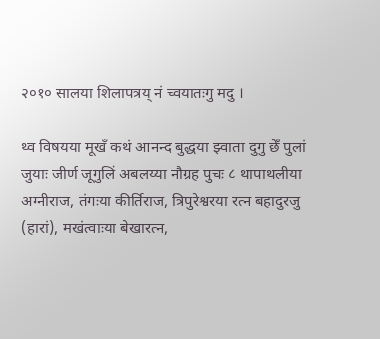२०१० सालया शिलापत्रय् नं च्वयातःगु मदु ।

थ्व विषयया मूखँ कथं आनन्द बुद्धया झ्वाता दुगु छेँ पुलां जुयाः जीर्ण जूगुलिं अबलय्या नौग्रह पुचः ८ थापाथलीया अग्नीराज, तंगःया कीर्तिराज, त्रिपुरेश्वरया रत्न बहादुरजु (हारां), मखंत्वाःया बेखारत्न,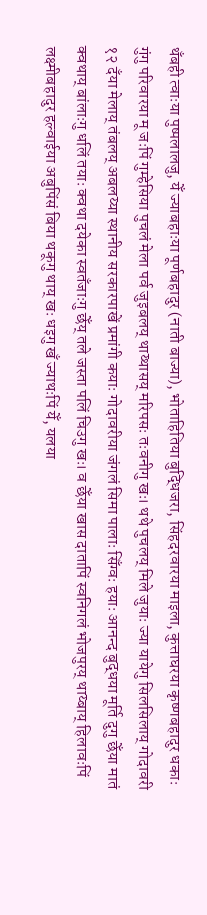थँबही त्वाःया पुष्पलालजु, येँ ज्याबहाःया पूर्णबहादुर (नाती बाज्या), भोताहितिया बुद्धिजरा, सिंहदरवारया माइला, कुत्ताघरया कृष्णबहादुर धकाः गुंगु परिवारया मू जःपिं गुम्हेसिया पुचलं मेला पर्व जुइबलय् थाय्थासय् मरिपसः तःवनीगु खः। थथे पुचलय् मिले जुयाः ज्या यायेगु सिलसिलाय् गोदावरी १२ दँया मेलाय् तंबलय् अबलय्या स्थानीय सरकारपाखें प्रमांगी कयाः गोदावरीया जंगलं सिमा पालाः सिँग्वः हयाः आनन्द बुद्धया मूर्ति दुगु छेँया मातं क्वथाय् बांलाःगु धलिं तयाः क्वथा दयेका स्वतँजाःगु छेँय् तले जस्ता पलिं चिउगु खः। व छेँया खास दातापिं स्वनिगलं भोजपुरय् थाय्बाय् हिलावःपिं लक्ष्मीबहादुर हल्वाईया अबुपिंसं बिया थकूगु थाय् खः धइगु खँ ज्याथःपिं येँ, यलया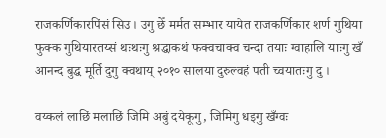राजकर्णिकारपिंसं सिउ। उगु छेँ मर्मत सम्भार यायेत राजकर्णिकार शर्ण गुथिया फुक्क गुथियारतय्सं थःथःगु श्रद्धाकथं फक्वचाक्व चन्दा तयाः ग्वाहालि याःगु खँ आनन्द बुद्ध मूर्ति दुगु क्वथाय् २०१० सालया दुरुल्वहं पती च्वयातःगु दु ।

वय्कलं लाछिं मलाछिं जिमि अबुं दयेकूगु, जिमिगु धइगु खँग्वः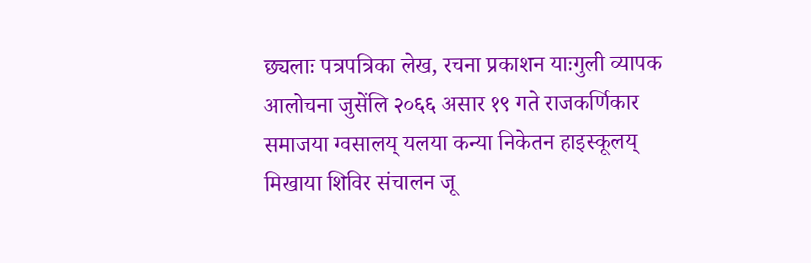छ्यलाः पत्रपत्रिका लेख, रचना प्रकाशन याःगुली व्यापक आलोचना जुसेंलि २०६६ असार १९ गते राजकर्णिकार समाजया ग्वसालय् यलया कन्या निकेतन हाइस्कूलय् मिखाया शिविर संचालन जू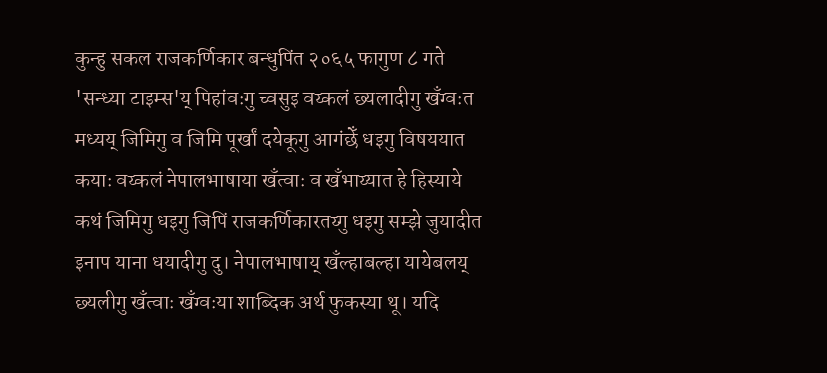कुन्हु सकल राजकर्णिकार बन्धुपिंत २०६५ फागुण ८ गते 'सन्ध्या टाइम्स'य् पिहांवःगु च्वसुइ वय्कलं छ्यलादीगु खँग्वःत मध्यय् जिमिगु व जिमि पूर्खां दयेकूगु आगंछेँ धइगु विषययात कयाः वय्कलं नेपालभाषाया खँत्वाः व खँभाय्यात हे हिस्याये कथं जिमिगु धइगु जिपिं राजकर्णिकारतय्गु धइगु सम्झे जुयादीत इनाप याना धयादीगु दु। नेपालभाषाय् खँल्हाबल्हा यायेबलय् छ्यलीगु खँत्वाः खँग्वःया शाब्दिक अर्थ फुकस्या थू। यदि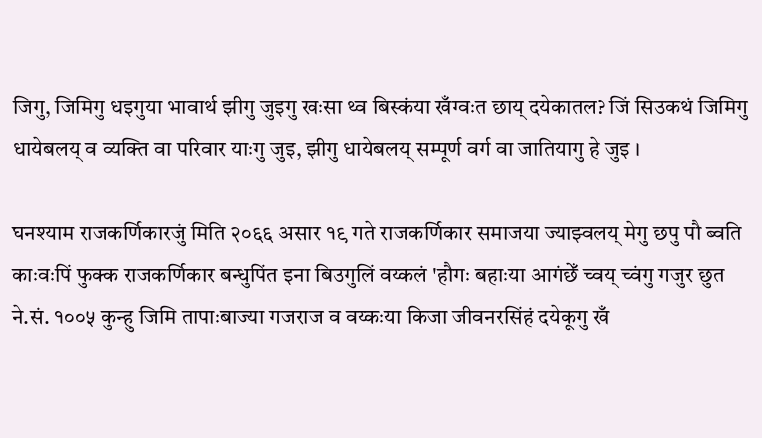जिगु, जिमिगु धइगुया भावार्थ झीगु जुइगु खःसा थ्व बिस्कंया खँग्वःत छाय् दयेकातल? जिं सिउकथं जिमिगु धायेबलय् व व्यक्ति वा परिवार याःगु जुइ, झीगु धायेबलय् सम्पूर्ण वर्ग वा जातियागु हे जुइ ।

घनश्याम राजकर्णिकारजुं मिति २०६६ असार १९ गते राजकर्णिकार समाजया ज्याझ्वलय् मेगु छपु पौ ब्वति काःवःपिं फुक्क राजकर्णिकार बन्धुपिंत इना बिउगुलिं वय्कलं 'हौगः बहाःया आगंछेँ च्वय् च्वंगु गजुर छुत ने.सं. १००५ कुन्हु जिमि तापाःबाज्या गजराज व वय्कःया किजा जीवनरसिंहं दयेकूगु खँ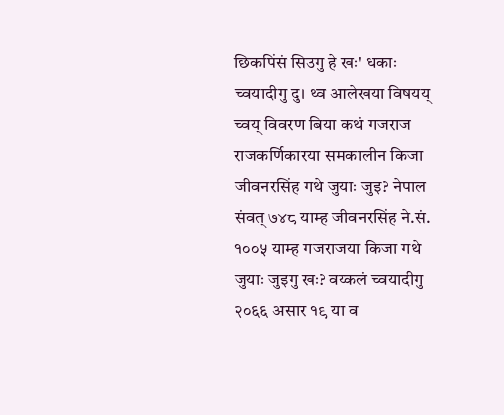छिकपिंसं सिउगु हे खः' धकाः च्वयादीगु दु। थ्व आलेखया विषयय् च्वय् विवरण बिया कथं गजराज राजकर्णिकारया समकालीन किजा जीवनरसिंह गथे जुयाः जुइ? नेपाल संवत् ७४८ याम्ह जीवनरसिंह ने.सं. १००५ याम्ह गजराजया किजा गथे जुयाः जुइगु खः? वय्कलं च्वयादीगु २०६६ असार १९ या व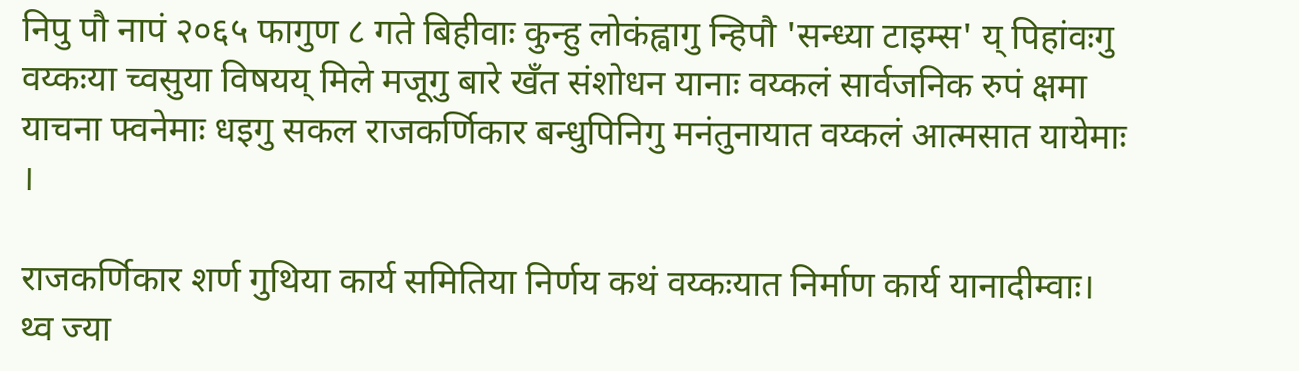निपु पौ नापं २०६५ फागुण ८ गते बिहीवाः कुन्हु लोकंह्वागु न्हिपौ 'सन्ध्या टाइम्स' य् पिहांवःगु वय्कःया च्वसुया विषयय् मिले मजूगु बारे खँत संशोधन यानाः वय्कलं सार्वजनिक रुपं क्षमा याचना फ्वनेमाः धइगु सकल राजकर्णिकार बन्धुपिनिगु मनंतुनायात वय्कलं आत्मसात यायेमाः ।

राजकर्णिकार शर्ण गुथिया कार्य समितिया निर्णय कथं वय्कःयात निर्माण कार्य यानादीम्वाः। थ्व ज्या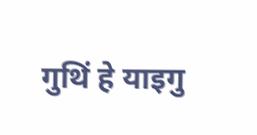गुथिं हे याइगु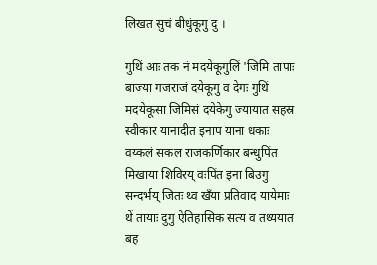लिखत सुचं बीधुंकूगु दु ।

गुथिं आः तक नं मदयेकूगुलिं 'जिमि तापाः बाज्या गजराजं दयेकूगु व देगः गुथिं मदयेकूसा जिमिसं दयेकेगु ज्यायात सहस्र स्वीकार यानादीत इनाप याना धकाः वय्कलं सकल राजकर्णिकार बन्धुपिंत मिखाया शिविरय् वःपिंत इना बिउगु सन्दर्भय् जितः थ्व खँया प्रतिवाद यायेमाः थें तायाः दुगु ऐतिहासिक सत्य व तथ्ययात बह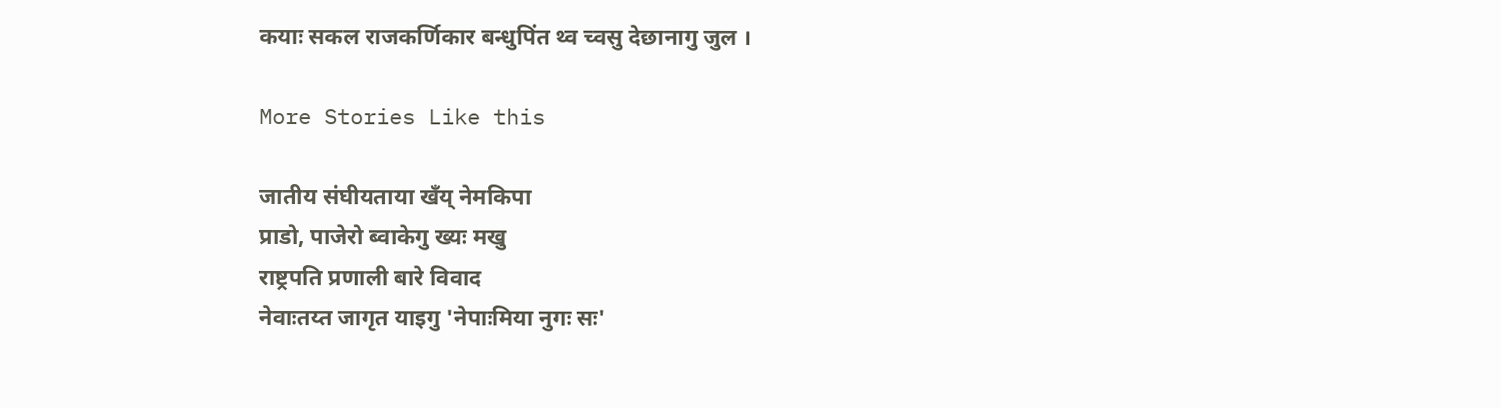कयाः सकल राजकर्णिकार बन्धुपिंत थ्व च्वसु देछानागु जुल ।

More Stories Like this

जातीय संघीयताया खँय् नेमकिपा
प्राडो, पाजेरो ब्वाकेगु ख्यः मखु
राष्ट्रपति प्रणाली बारे विवाद
नेवाःतय्त जागृत याइगु 'नेपाःमिया नुगः सः'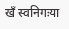खँ स्वनिगःया